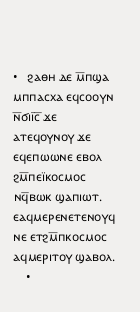•   ϩⲁⲑⲏ ⲇⲉ ⲙ̅ⲡϣⲁ ⲙⲡⲡⲁⲥⲭⲁ ⲉϥⲥⲟⲟⲩⲛ ⲛ̅ϭⲓⲓ̅ⲥ̅ ϫⲉ ⲁⲧⲉϥⲟⲩⲛⲟⲩ ϫⲉ ⲉϥⲉⲡⲱⲱⲛⲉ ⲉⲃⲟⲗ ϩⲙ̅ⲡⲉⲓ̈ⲕⲟⲥⲙⲟⲥ ⲛϥ̅ⲃⲱⲕ ϣⲁⲡⲓⲱⲧ. ⲉⲁϥⲙⲉⲣⲉⲛⲉⲧⲉⲛⲟⲩϥ ⲛⲉ ⲉⲧϩⲙ̅ⲡⲕⲟⲥⲙⲟⲥ ⲁϥⲙⲉⲣⲓⲧⲟⲩ ϣⲁⲃⲟⲗ.
    •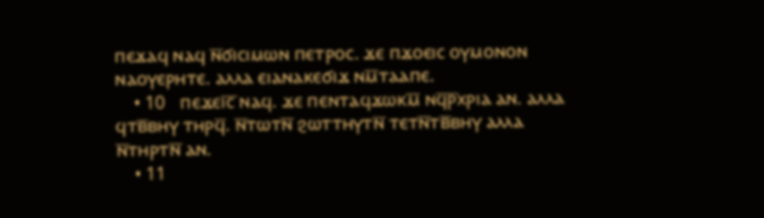ⲡⲉϫⲁϥ ⲛⲁϥ ⲛ̅ϭⲓⲥⲓⲙⲱⲛ ⲡⲉⲧⲣⲟⲥ. ϫⲉ ⲡϫⲟⲉⲓⲥ ⲟⲩⲙⲟⲛⲟⲛ ⲛⲁⲟⲩⲉⲣⲏⲧⲉ. ⲁⲗⲗⲁ ⲉⲓⲁⲛⲁⲕⲉϭⲓϫ ⲛⲙ̅ⲧⲁⲁⲡⲉ.
    • 10   ⲡⲉϫⲉⲓ̅ⲥ̅ ⲛⲁϥ. ϫⲉ ⲡⲉⲛⲧⲁϥϫⲱⲕⲙ̅ ⲛϥ̅ⲣ̅ⲭⲣⲓⲁ ⲁⲛ. ⲁⲗⲗⲁ ϥⲧⲃ̅ⲃⲏⲩ ⲧⲏⲣϥ̅. ⲛ̅ⲧⲱⲧⲛ̅ ϩⲱⲧⲧⲏⲩⲧⲛ̅ ⲧⲉⲧⲛ̅ⲧⲃ̅ⲃⲏⲩ ⲁⲗⲗⲁ ⲛ̅ⲧⲏⲣⲧⲛ̅ ⲁⲛ.
    • 11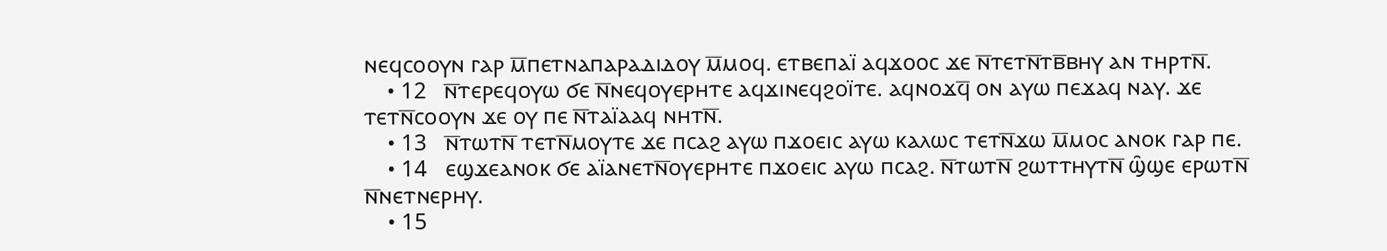ⲛⲉϥⲥⲟⲟⲩⲛ ⲅⲁⲣ ⲙ̅ⲡⲉⲧⲛⲁⲡⲁⲣⲁⲇⲓⲇⲟⲩ ⲙ̅ⲙⲟϥ. ⲉⲧⲃⲉⲡⲁⲓ̈ ⲁϥϫⲟⲟⲥ ϫⲉ ⲛ̅ⲧⲉⲧⲛ̅ⲧⲃ̅ⲃⲏⲩ ⲁⲛ ⲧⲏⲣⲧⲛ̅.
    • 12   ⲛ̅ⲧⲉⲣⲉϥⲟⲩⲱ ϭⲉ ⲛ̅ⲛⲉϥⲟⲩⲉⲣⲏⲧⲉ ⲁϥϫⲓⲛⲉϥϩⲟⲓ̈ⲧⲉ. ⲁϥⲛⲟϫϥ̅ ⲟⲛ ⲁⲩⲱ ⲡⲉϫⲁϥ ⲛⲁⲩ. ϫⲉ ⲧⲉⲧⲛ̅ⲥⲟⲟⲩⲛ ϫⲉ ⲟⲩ ⲡⲉ ⲛ̅ⲧⲁⲓ̈ⲁⲁϥ ⲛⲏⲧⲛ̅.
    • 13   ⲛ̅ⲧⲱⲧⲛ̅ ⲧⲉⲧⲛ̅ⲙⲟⲩⲧⲉ ϫⲉ ⲡⲥⲁϩ ⲁⲩⲱ ⲡϫⲟⲉⲓⲥ ⲁⲩⲱ ⲕⲁⲗⲱⲥ ⲧⲉⲧⲛ̅ϫⲱ ⲙ̅ⲙⲟⲥ ⲁⲛⲟⲕ ⲅⲁⲣ ⲡⲉ.
    • 14   ⲉϣϫⲉⲁⲛⲟⲕ ϭⲉ ⲁⲓ̈ⲁⲛⲉⲧⲛ̅ⲟⲩⲉⲣⲏⲧⲉ ⲡϫⲟⲉⲓⲥ ⲁⲩⲱ ⲡⲥⲁϩ. ⲛ̅ⲧⲱⲧⲛ̅ ϩⲱⲧⲧⲏⲩⲧⲛ̅ ϣ̑ϣⲉ ⲉⲣⲱⲧⲛ̅ ⲛ̅ⲛⲉⲧⲛⲉⲣⲏⲩ.
    • 15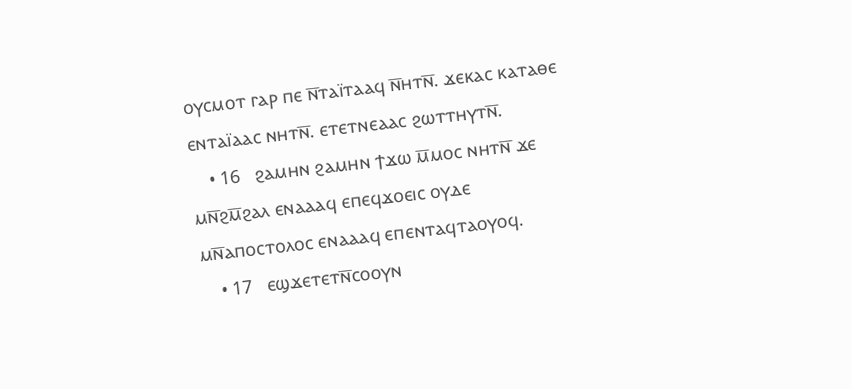ⲟⲩⲥⲙⲟⲧ ⲅⲁⲣ ⲡⲉ ⲛ̅ⲧⲁⲓ̈ⲧⲁⲁϥ ⲛ̅ⲏⲧⲛ̅. ϫⲉⲕⲁⲥ ⲕⲁⲧⲁⲑⲉ ⲉⲛⲧⲁⲓ̈ⲁⲁⲥ ⲛⲏⲧⲛ̅. ⲉⲧⲉⲧⲛⲉⲁⲁⲥ ϩⲱⲧⲧⲏⲩⲧⲛ̅.
    • 16   ϩⲁⲙⲏⲛ ϩⲁⲙⲏⲛ ϯϫⲱ ⲙ̅ⲙⲟⲥ ⲛⲏⲧⲛ̅ ϫⲉ ⲙⲛ̅ϩⲙ̅ϩⲁⲗ ⲉⲛⲁⲁⲁϥ ⲉⲡⲉϥϫⲟⲉⲓⲥ ⲟⲩⲇⲉ ⲙⲛ̅ⲁⲡⲟⲥⲧⲟⲗⲟⲥ ⲉⲛⲁⲁⲁϥ ⲉⲡⲉⲛⲧⲁϥⲧⲁⲟⲩⲟϥ.
    • 17   ⲉϣϫⲉⲧⲉⲧⲛ̅ⲥⲟⲟⲩⲛ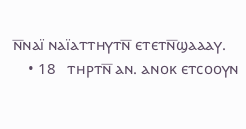ⲛ̅ⲛⲁⲓ̈ ⲛⲁⲓ̈ⲁⲧⲧⲏⲩⲧⲛ̅ ⲉⲧⲉⲧⲛ̅ϣⲁⲁⲁⲩ.
    • 18   ⲧⲏⲣⲧⲛ̅ ⲁⲛ. ⲁⲛⲟⲕ ⲉⲧⲥⲟⲟⲩⲛ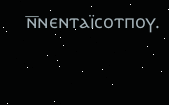ⲛ̅ⲛⲉⲛⲧⲁⲓ̈ⲥⲟⲧⲡⲟⲩ.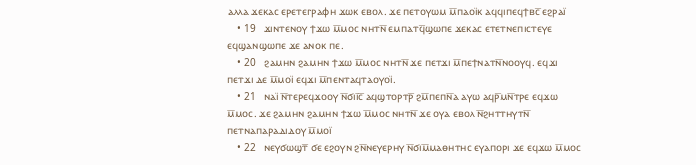ⲁⲗⲗⲁ ϫⲉⲕⲁⲥ ⲉⲣⲉⲧⲉⲅⲣⲁⲫⲏ ϫⲱⲕ ⲉⲃⲟⲗ. ϫⲉ ⲡⲉⲧⲟⲩⲱⲙ ⲙ̅ⲡⲁⲟⲓ̈ⲕ ⲁϥϥⲓⲡⲉϥϯⲃⲥ̅ ⲉϩⲣⲁⲓ̈
    • 19   ϫⲓⲛⲧⲉⲛⲟⲩ ϯϫⲱ ⲙ̅ⲙⲟⲥ ⲛⲏⲧⲛ̅ ⲉⲙⲡⲁⲧϥ̅ϣⲱⲡⲉ ϫⲉⲕⲁⲥ ⲉⲧⲉⲧⲛⲉⲡⲓⲥⲧⲉⲩⲉ ⲉϥϣⲁⲛϣⲱⲡⲉ ϫⲉ ⲁⲛⲟⲕ ⲡⲉ.
    • 20   ϩⲁⲙⲏⲛ ϩⲁⲙⲏⲛ ϯϫⲱ ⲙ̅ⲙⲟⲥ ⲛⲏⲧⲛ̅ ϫⲉ ⲡⲉⲧϫⲓ ⲙ̅ⲡⲉϯⲛⲁⲧⲛ̅ⲛⲟⲟⲩϥ. ⲉϥϫⲓ ⲡⲉⲧϫⲓ ⲇⲉ ⲙ̅ⲙⲟⲓ̈ ⲉϥϫⲓ ⲙ̅ⲡⲉⲛⲧⲁϥⲧⲁⲟⲩⲟⲓ̈.
    • 21   ⲛⲁⲓ̈ ⲛ̅ⲧⲉⲣⲉϥϫⲟⲟⲩ ⲛ̅ϭⲓⲓ̅ⲥ̅ ⲁϥϣⲧⲟⲣⲧⲣ̅ ϩⲙ̅ⲡⲉⲡⲛ̅ⲁ ⲁⲩⲱ ⲁϥⲣ̅ⲙⲛ̅ⲧⲣⲉ ⲉϥϫⲱ ⲙ̅ⲙⲟⲥ. ϫⲉ ϩⲁⲙⲏⲛ ϩⲁⲙⲏⲛ ϯϫⲱ ⲙ̅ⲙⲟⲥ ⲛⲏⲧⲛ̅ ϫⲉ ⲟⲩⲁ ⲉⲃⲟⲗ ⲛ̅ϩⲏⲧⲧⲏⲩⲧⲛ̅ ⲡⲉⲧⲛⲁⲡⲁⲣⲁⲇⲓⲇⲟⲩ ⲙ̅ⲙⲟⲓ̈
    • 22   ⲛⲉⲩϭⲱϣⲧ̅ ϭⲉ ⲉϩⲟⲩⲛ ϩⲛ̅ⲛⲉⲩⲉⲣⲏⲩ ⲛ̅ϭⲓⲙ̅ⲙⲁⲑⲏⲧⲏⲥ ⲉⲩⲁⲡⲟⲣⲓ ϫⲉ ⲉϥϫⲱ ⲙ̅ⲙⲟⲥ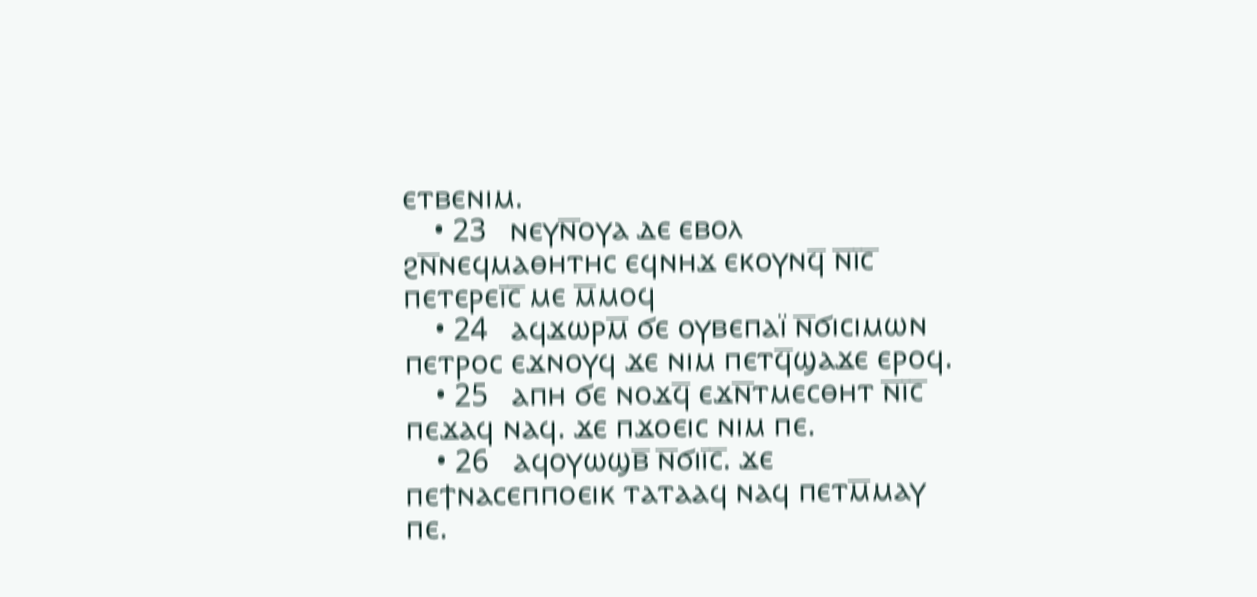ⲉⲧⲃⲉⲛⲓⲙ.
    • 23   ⲛⲉⲩⲛ̅ⲟⲩⲁ ⲇⲉ ⲉⲃⲟⲗ ϩⲛ̅ⲛⲉϥⲙⲁⲑⲏⲧⲏⲥ ⲉϥⲛⲏϫ ⲉⲕⲟⲩⲛϥ̅ ⲛ̅ⲓ̅ⲥ̅ ⲡⲉⲧⲉⲣⲉⲓ̅ⲥ̅ ⲙⲉ ⲙ̅ⲙⲟϥ
    • 24   ⲁϥϫⲱⲣⲙ̅ ϭⲉ ⲟⲩⲃⲉⲡⲁⲓ̈ ⲛ̅ϭⲓⲥⲓⲙⲱⲛ ⲡⲉⲧⲣⲟⲥ ⲉϫⲛⲟⲩϥ ϫⲉ ⲛⲓⲙ ⲡⲉⲧϥ̅ϣⲁϫⲉ ⲉⲣⲟϥ.
    • 25   ⲁⲡⲏ ϭⲉ ⲛⲟϫϥ̅ ⲉϫⲛ̅ⲧⲙⲉⲥⲑⲏⲧ ⲛ̅ⲓ̅ⲥ̅ ⲡⲉϫⲁϥ ⲛⲁϥ. ϫⲉ ⲡϫⲟⲉⲓⲥ ⲛⲓⲙ ⲡⲉ.
    • 26   ⲁϥⲟⲩⲱϣⲃ̅ ⲛ̅ϭⲓⲓ̅ⲥ̅. ϫⲉ ⲡⲉϯⲛⲁⲥⲉⲡⲡⲟⲉⲓⲕ ⲧⲁⲧⲁⲁϥ ⲛⲁϥ ⲡⲉⲧⲙ̅ⲙⲁⲩ ⲡⲉ.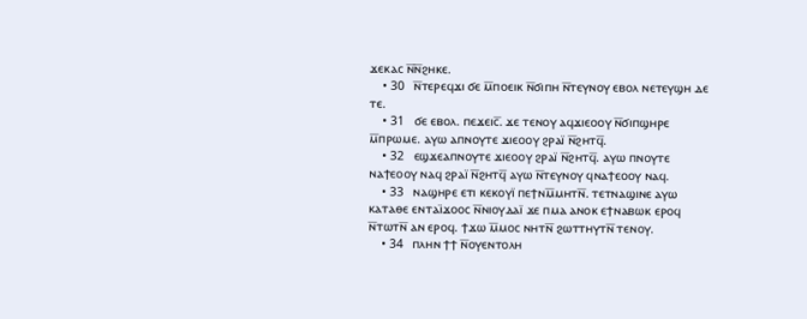ϫⲉⲕⲁⲥ ⲛ̅ⲛ̅ϩⲏⲕⲉ.
    • 30   ⲛ̅ⲧⲉⲣⲉϥϫⲓ ϭⲉ ⲙ̅ⲡⲟⲉⲓⲕ ⲛ̅ϭⲓⲡⲏ ⲛ̅ⲧⲉⲩⲛⲟⲩ ⲉⲃⲟⲗ ⲛⲉⲧⲉⲩϣⲏ ⲇⲉ ⲧⲉ.
    • 31   ϭⲉ ⲉⲃⲟⲗ. ⲡⲉϫⲉⲓⲥ̅. ϫⲉ ⲧⲉⲛⲟⲩ ⲁϥϫⲓⲉⲟⲟⲩ ⲛ̅ϭⲓⲡϣⲏⲣⲉ ⲙ̅ⲡⲣⲱⲙⲉ. ⲁⲩⲱ ⲁⲡⲛⲟⲩⲧⲉ ϫⲓⲉⲟⲟⲩ ϩⲣⲁⲓ̈ ⲛ̅ϩⲏⲧϥ̅.
    • 32   ⲉϣϫⲉⲁⲡⲛⲟⲩⲧⲉ ϫⲓⲉⲟⲟⲩ ϩⲣⲁⲓ̈ ⲛ̅ϩⲏⲧϥ̅. ⲁⲩⲱ ⲡⲛⲟⲩⲧⲉ ⲛⲁϯⲉⲟⲟⲩ ⲛⲁϥ ϩⲣⲁⲓ̈ ⲛ̅ϩⲏⲧϥ̅ ⲁⲩⲱ ⲛ̅ⲧⲉⲩⲛⲟⲩ ϥⲛⲁϯⲉⲟⲟⲩ ⲛⲁϥ.
    • 33   ⲛⲁϣⲏⲣⲉ ⲉⲧⲓ ⲕⲉⲕⲟⲩⲓ̈ ⲡⲉϯⲛⲙ̅ⲙⲏⲧⲛ̅. ⲧⲉⲧⲛⲁϣⲓⲛⲉ ⲁⲩⲱ ⲕⲁⲧⲁⲑⲉ ⲉⲛⲧⲁⲓ̈ϫⲟⲟⲥ ⲛ̅ⲛⲓⲟⲩⲇⲁⲓ̈ ϫⲉ ⲡⲙⲁ ⲁⲛⲟⲕ ⲉϯⲛⲁⲃⲱⲕ ⲉⲣⲟϥ ⲛ̅ⲧⲱⲧⲛ̅ ⲁⲛ ⲉⲣⲟϥ. ϯϫⲱ ⲙ̅ⲙⲟⲥ ⲛⲏⲧⲛ̅ ϩⲱⲧⲧⲏⲩⲧⲛ̅ ⲧⲉⲛⲟⲩ.
    • 34   ⲡⲗⲏⲛ ϯϯ ⲛ̅ⲟⲩⲉⲛⲧⲟⲗⲏ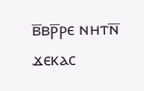ⲃ̅ⲃⲣ̅ⲣⲉ ⲛⲏⲧⲛ̅ ϫⲉⲕⲁⲥ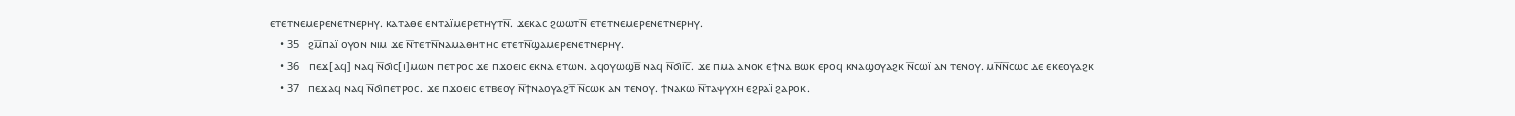ⲉⲧⲉⲧⲛⲉⲙⲉⲣⲉⲛⲉⲧⲛⲉⲣⲏⲩ. ⲕⲁⲧⲁⲑⲉ ⲉⲛⲧⲁⲓ̈ⲙⲉⲣⲉⲧⲏⲩⲧⲛ̅. ϫⲉⲕⲁⲥ ϩⲱⲱⲧⲛ̅ ⲉⲧⲉⲧⲛⲉⲙⲉⲣⲉⲛⲉⲧⲛⲉⲣⲏⲩ.
    • 35   ϩⲙ̅ⲡⲁⲓ̈ ⲟⲩⲟⲛ ⲛⲓⲙ ϫⲉ ⲛ̅ⲧⲉⲧⲛ̅ⲛⲁⲙⲁⲑⲏⲧⲏⲥ ⲉⲧⲉⲧⲛ̅ϣⲁⲙⲉⲣⲉⲛⲉⲧⲛⲉⲣⲏⲩ.
    • 36   ⲡⲉϫ[ⲁϥ] ⲛⲁϥ ⲛ̅ϭⲓⲥ[ⲓ]ⲙⲱⲛ ⲡⲉⲧⲣⲟⲥ ϫⲉ ⲡϫⲟⲉⲓⲥ ⲉⲕⲛⲁ ⲉⲧⲱⲛ. ⲁϥⲟⲩⲱϣⲃ̅ ⲛⲁϥ ⲛ̅ϭⲓⲓ̅ⲥ̅. ϫⲉ ⲡⲙⲁ ⲁⲛⲟⲕ ⲉϯⲛⲁ ⲃⲱⲕ ⲉⲣⲟϥ ⲕⲛⲁϣⲟⲩⲁϩⲕ ⲛ̅ⲥⲱⲓ̈ ⲁⲛ ⲧⲉⲛⲟⲩ. ⲙⲛ̅ⲛ̅ⲥⲱⲥ ⲇⲉ ⲉⲕⲉⲟⲩⲁϩⲕ
    • 37   ⲡⲉϫⲁϥ ⲛⲁϥ ⲛ̅ϭⲓⲡⲉⲧⲣⲟⲥ. ϫⲉ ⲡϫⲟⲉⲓⲥ ⲉⲧⲃⲉⲟⲩ ⲛ̅ϯⲛⲁⲟⲩⲁϩⲧ̅ ⲛ̅ⲥⲱⲕ ⲁⲛ ⲧⲉⲛⲟⲩ. ϯⲛⲁⲕⲱ ⲛ̅ⲧⲁⲯⲩⲭⲏ ⲉϩⲣⲁⲓ̈ ϩⲁⲣⲟⲕ.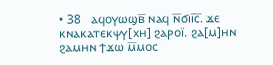• 38   ⲁϥⲟⲩⲱϣⲃ̅ ⲛⲁϥ ⲛ̅ϭⲓⲓ̅ⲥ̅. ϫⲉ ⲕⲛⲁⲕⲁⲧⲉⲕⲯⲩ[ⲭⲏ] ϩⲁⲣⲟⲓ̈. ϩⲁ[ⲙ]ⲏⲛ ϩⲁⲙⲏⲛ ϯϫⲱ ⲙ̅ⲙⲟⲥ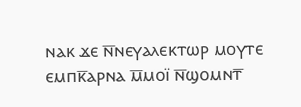ⲛⲁⲕ ϫⲉ ⲛ̅ⲛⲉⲩⲁⲗⲉⲕⲧⲱⲣ ⲙⲟⲩⲧⲉ ⲉⲙⲡⲕ̅ⲁⲣⲛⲁ ⲙ̅ⲙⲟⲓ̈ ⲛ̅ϣⲟⲙⲛⲧ̅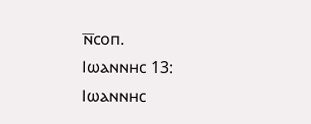ⲛ̅ⲥⲟⲡ.
Ⲓⲱⲁⲛⲛⲏⲥ 13:
Ⲓⲱⲁⲛⲛⲏⲥ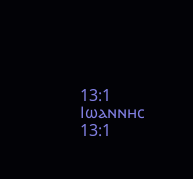13:1
Ⲓⲱⲁⲛⲛⲏⲥ 13:1